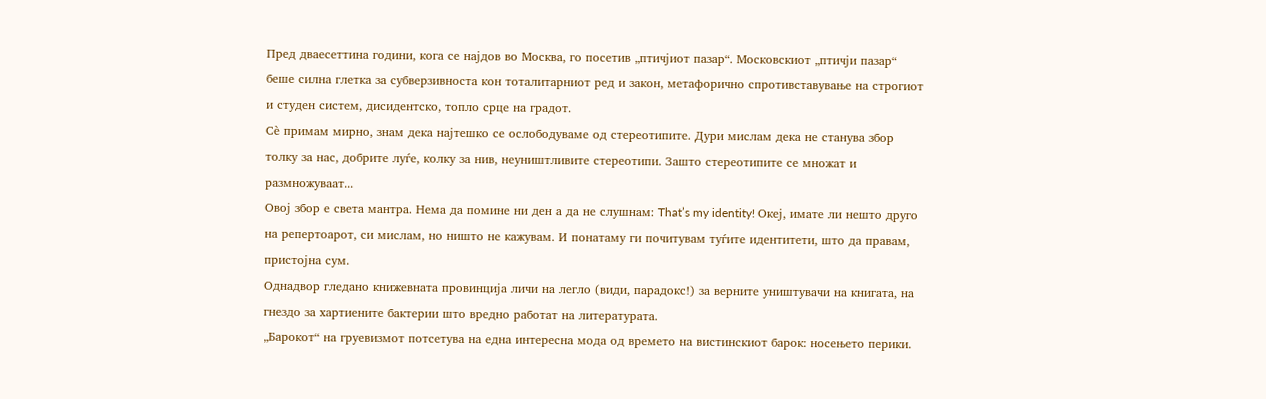Пред дваесеттина години, кога се најдов во Москва, го посетив „птичјиот пазар“. Московскиот „птичји пазар“ беше силна глетка за субверзивноста кон тоталитарниот ред и закон, метафорично спротивставување на строгиот и студен систем, дисидентско, топло срце на градот.
Сè примам мирно, знам дека најтешко се ослободуваме од стереотипите. Дури мислам дека не станува збор толку за нас, добрите луѓе, колку за нив, неуништливите стереотипи. Зашто стереотипите се множат и размножуваат...
Овој збор е света мантра. Нема да помине ни ден а да не слушнам: That’s my identity! Океј, имате ли нешто друго на репертоарот, си мислам, но ништо не кажувам. И понатаму ги почитувам туѓите идентитети, што да правам, пристојна сум.
Однадвор гледано книжевната провинција личи на легло (види, парадокс!) за верните уништувачи на книгата, на гнездо за хартиените бактерии што вредно работат на литературата.
„Барокот“ на груевизмот потсетува на една интересна мода од времето на вистинскиот барок: носењето перики.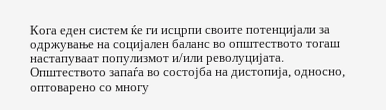Кога еден систем ќе ги исцрпи своите потенцијали за одржување на социјален баланс во општеството тогаш настапуваат популизмот и/или револуцијата. Општеството запаѓа во состојба на дистопија, односно, оптоварено со многу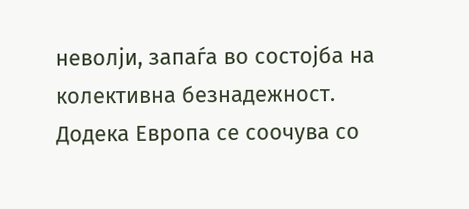неволји, запаѓа во состојба на колективна безнадежност.
Додека Европа се соочува со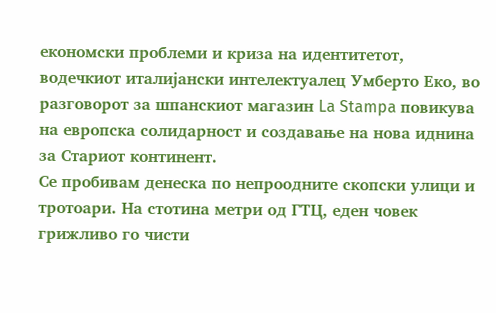економски проблеми и криза на идентитетот, водечкиот италијански интелектуалец Умберто Еко, во разговорот за шпанскиот магазин La Stampa повикува на европска солидарност и создавање на нова иднина за Стариот континент.
Се пробивам денеска по непроодните скопски улици и тротоари. На стотина метри од ГТЦ, еден човек грижливо го чисти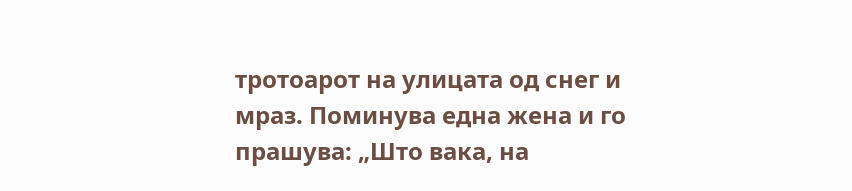тротоарот на улицата од снег и мраз. Поминува една жена и го прашува: „Што вака, на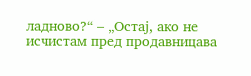ладново?“ – „Остај, ако не исчистам пред продавницава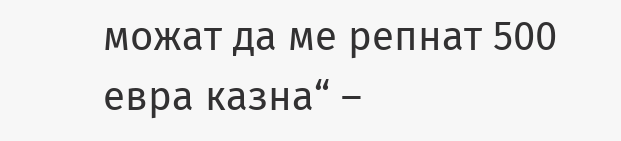можат да ме репнат 500 евра казна“ –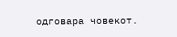одговара човекот.